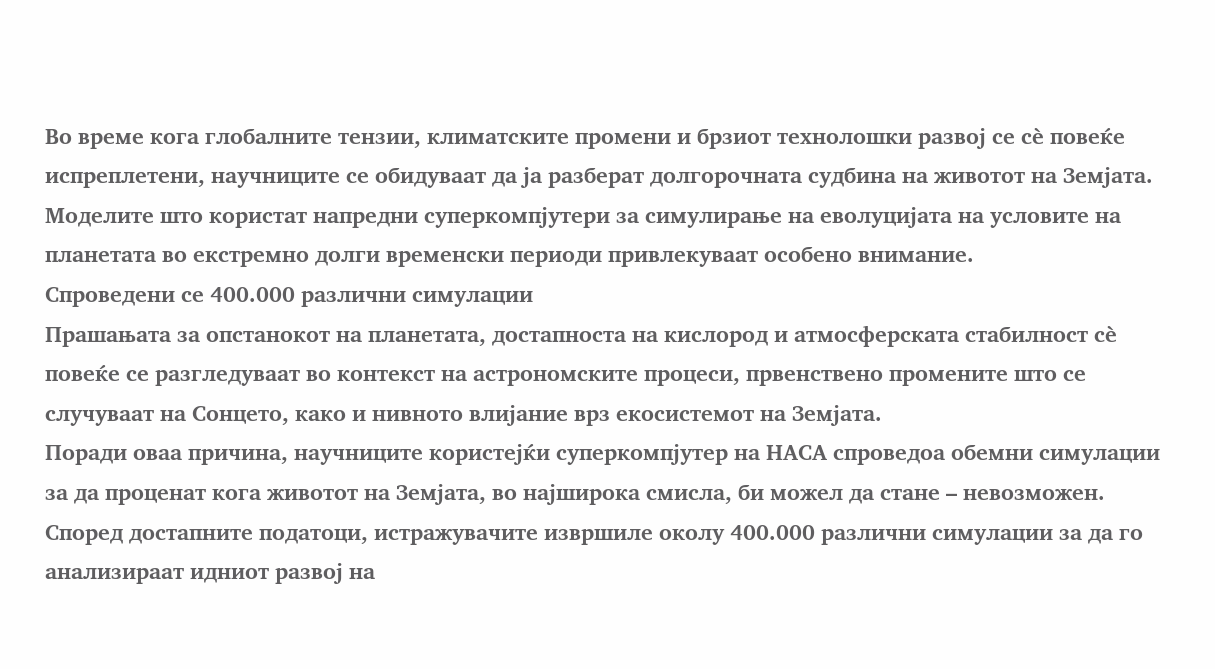Во време кога глобалните тензии, климатските промени и брзиот технолошки развој се сè повеќе испреплетени, научниците се обидуваат да ја разберат долгорочната судбина на животот на Земјата.
Моделите што користат напредни суперкомпјутери за симулирање на еволуцијата на условите на планетата во екстремно долги временски периоди привлекуваат особено внимание.
Спроведени се 400.000 различни симулации
Прашањата за опстанокот на планетата, достапноста на кислород и атмосферската стабилност сè повеќе се разгледуваат во контекст на астрономските процеси, првенствено промените што се случуваат на Сонцето, како и нивното влијание врз екосистемот на Земјата.
Поради оваа причина, научниците користејќи суперкомпјутер на НАСА спроведоа обемни симулации за да проценат кога животот на Земјата, во најширока смисла, би можел да стане – невозможен.
Според достапните податоци, истражувачите извршиле околу 400.000 различни симулации за да го анализираат идниот развој на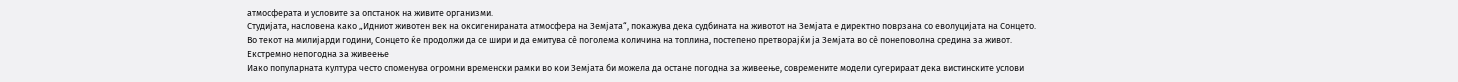атмосферата и условите за опстанок на живите организми.
Студијата, насловена како „Идниот животен век на оксигенираната атмосфера на Земјата“, покажува дека судбината на животот на Земјата е директно поврзана со еволуцијата на Сонцето.
Во текот на милијарди години, Сонцето ќе продолжи да се шири и да емитува сè поголема количина на топлина, постепено претворајќи ја Земјата во сè понеповолна средина за живот.
Екстремно непогодна за живеење
Иако популарната култура често споменува огромни временски рамки во кои Земјата би можела да остане погодна за живеење, современите модели сугерираат дека вистинските услови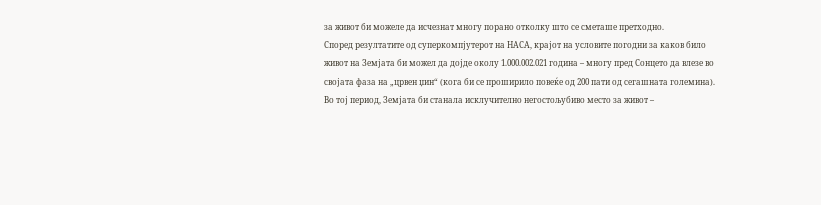за живот би можеле да исчезнат многу порано отколку што се сметаше претходно.
Според резултатите од суперкомпјутерот на НАСА, крајот на условите погодни за каков било живот на Земјата би можел да дојде околу 1.000.002.021 година – многу пред Сонцето да влезе во својата фаза на „црвен џин“ (кога би се проширило повеќе од 200 пати од сегашната големина).
Во тој период, Земјата би станала исклучително негостољубиво место за живот –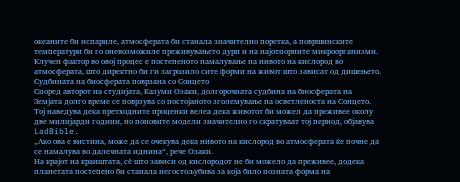океаните би испариле, атмосферата би станала значително поретка, а површинските температури би го оневозможиле преживувањето дури и на најотпорните микроорганизми.
Клучен фактор во овој процес е постепеното намалување на нивото на кислород во атмосферата, што директно би ги загрозило сите форми на живот што зависат од дишењето.
Судбината на биосферата поврзана со Сонцето
Според авторот на студијата, Казуми Озаки, долгорочната судбина на биосферата на Земјата долго време се поврзува со постојаното зголемување на осветленоста на Сонцето.
Тој наведува дека претходните проценки велеа дека животот би можел да преживее околу две милијарди години, но поновите модели значително го скратуваат тој период, објавува LadBible.
„Ако ова е вистина, може да се очекува дека нивото на кислород во атмосферата ќе почне да се намалува во далечната иднина“, рече Озаки.
На крајот на краиштата, сè што зависи од кислородот не би можело да преживее, додека планетата постепено би станала негостољубива за која било позната форма на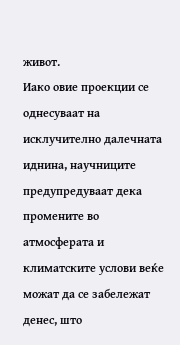живот.
Иако овие проекции се однесуваат на исклучително далечната иднина, научниците предупредуваат дека промените во атмосферата и климатските услови веќе можат да се забележат денес, што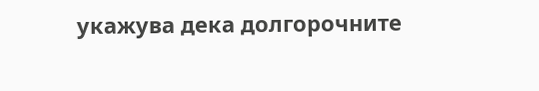укажува дека долгорочните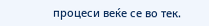процеси веќе се во тек.